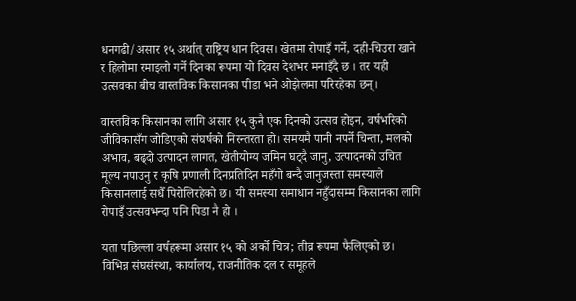धनगढी/असार १५ अर्थात् राष्ट्रिय धान दिवस। खेतमा रोपाइँ गर्ने, दही-चिउरा खाने र हिलोमा रमाइलो गर्ने दिनका रूपमा यो दिवस देशभर मनाइँदै छ । तर यही उत्सवका बीच वास्तविक किसानका पीडा भने ओझेलमा परिरहेका छन्।

वास्तविक किसानका लागि असार १५ कुनै एक दिनको उत्सव होइन, वर्षभरिको जीविकासँग जोडिएको संघर्षको निरन्तरता हो। समयमै पानी नपर्ने चिन्ता, मलको अभाव, बढ्दो उत्पादन लागत, खेतीयोग्य जमिन घट्दै जानु, उत्पादनको उचित मूल्य नपाउनु र कृषि प्रणाली दिनप्रतिदिन महँगो बन्दै जानुजस्ता समस्याले किसानलाई सधैँ पिरोलिरहेको छ। यी समस्या समाधान नहुँदासम्म किसानका लागि रोपाइँ उत्सवभन्दा पनि पिडा नै हो ।

यता पछिल्ला वर्षहरूमा असार १५ को अर्को चित्र; तीव्र रूपमा फैलिएको छ। विभिन्न संघसंस्था, कार्यालय, राजनीतिक दल र समूहले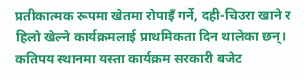प्रतीकात्मक रूपमा खेतमा रोपाइँ गर्ने, दही-चिउरा खाने र हिलो खेल्ने कार्यक्रमलाई प्राथमिकता दिन थालेका छन्। कतिपय स्थानमा यस्ता कार्यक्रम सरकारी बजेट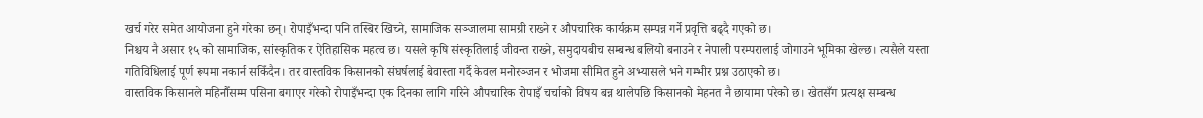खर्च गरेर समेत आयोजना हुने गरेका छन्। रोपाइँभन्दा पनि तस्बिर खिच्ने, सामाजिक सञ्जालमा सामग्री राख्ने र औपचारिक कार्यक्रम सम्पन्न गर्ने प्रवृत्ति बढ्दै गएको छ।
निश्चय नै असार १५ को सामाजिक, सांस्कृतिक र ऐतिहासिक महत्व छ। यसले कृषि संस्कृतिलाई जीवन्त राख्ने, समुदायबीच सम्बन्ध बलियो बनाउने र नेपाली परम्परालाई जोगाउने भूमिका खेल्छ। त्यसैले यस्ता गतिविधिलाई पूर्ण रूपमा नकार्न सकिँदैन। तर वास्तविक किसानको संघर्षलाई बेवास्ता गर्दै केवल मनोरञ्जन र भोजमा सीमित हुने अभ्यासले भने गम्भीर प्रश्न उठाएको छ।
वास्तविक किसानले महिनौँसम्म पसिना बगाएर गरेको रोपाइँभन्दा एक दिनका लागि गरिने औपचारिक रोपाइँ चर्चाको विषय बन्न थालेपछि किसानको मेहनत नै छायामा परेको छ। खेतसँग प्रत्यक्ष सम्बन्ध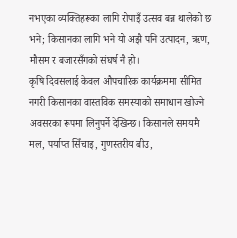नभएका व्यक्तिहरूका लागि रोपाइँ उत्सव बन्न थालेको छ भने; किसानका लागि भने यो अझै पनि उत्पादन, ऋण, मौसम र बजारसँगको संघर्ष नै हो।
कृषि दिवसलाई केवल औपचारिक कार्यक्रममा सीमित नगरी किसानका वास्तविक समस्याको समाधान खोज्ने अवसरका रूपमा लिनुपर्ने देखिन्छ। किसानले समयमै मल, पर्याप्त सिँचाइ, गुणस्तरीय बीउ,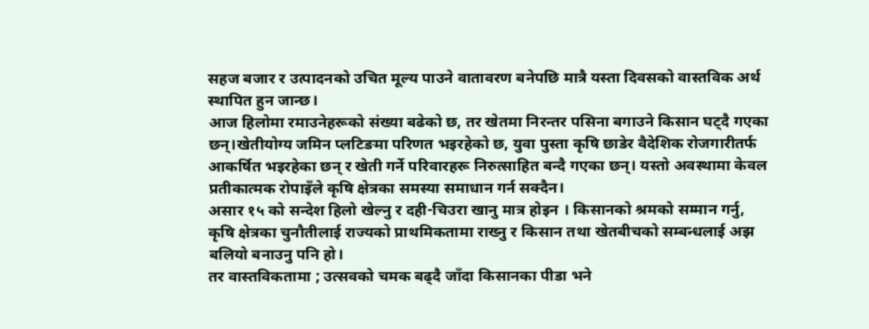सहज बजार र उत्पादनको उचित मूल्य पाउने वातावरण बनेपछि मात्रै यस्ता दिवसको वास्तविक अर्थ स्थापित हुन जान्छ।
आज हिलोमा रमाउनेहरूको संख्या बढेको छ, तर खेतमा निरन्तर पसिना बगाउने किसान घट्दै गएका छन्।खेतीयोग्य जमिन प्लटिङमा परिणत भइरहेको छ, युवा पुस्ता कृषि छाडेर वैदेशिक रोजगारीतर्फ आकर्षित भइरहेका छन् र खेती गर्ने परिवारहरू निरुत्साहित बन्दै गएका छन्। यस्तो अवस्थामा केवल प्रतीकात्मक रोपाइँले कृषि क्षेत्रका समस्या समाधान गर्न सक्दैन।
असार १५ को सन्देश हिलो खेल्नु र दही-चिउरा खानु मात्र होइन । किसानको श्रमको सम्मान गर्नु, कृषि क्षेत्रका चुनौतीलाई राज्यको प्राथमिकतामा राख्नु र किसान तथा खेतबीचको सम्बन्धलाई अझ बलियो बनाउनु पनि हो।
तर वास्तविकतामा ; उत्सवको चमक बढ्दै जाँदा किसानका पीडा भने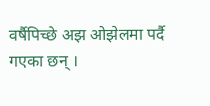वर्षैपिच्छे अझ ओझेलमा पर्दै गएका छन् ।